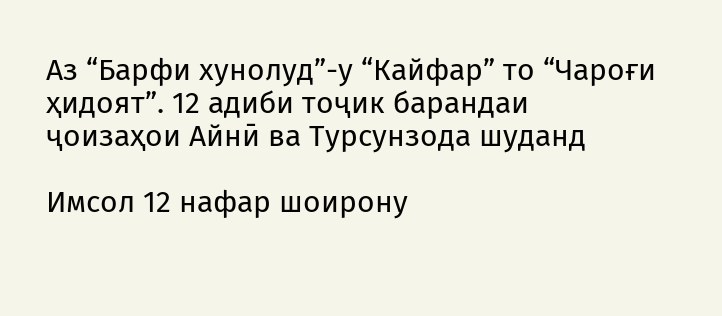Аз “Барфи хунолуд”-у “Кайфар” то “Чароғи ҳидоят”. 12 адиби тоҷик барандаи ҷоизаҳои Айнӣ ва Турсунзода шуданд

Имсол 12 нафар шоирону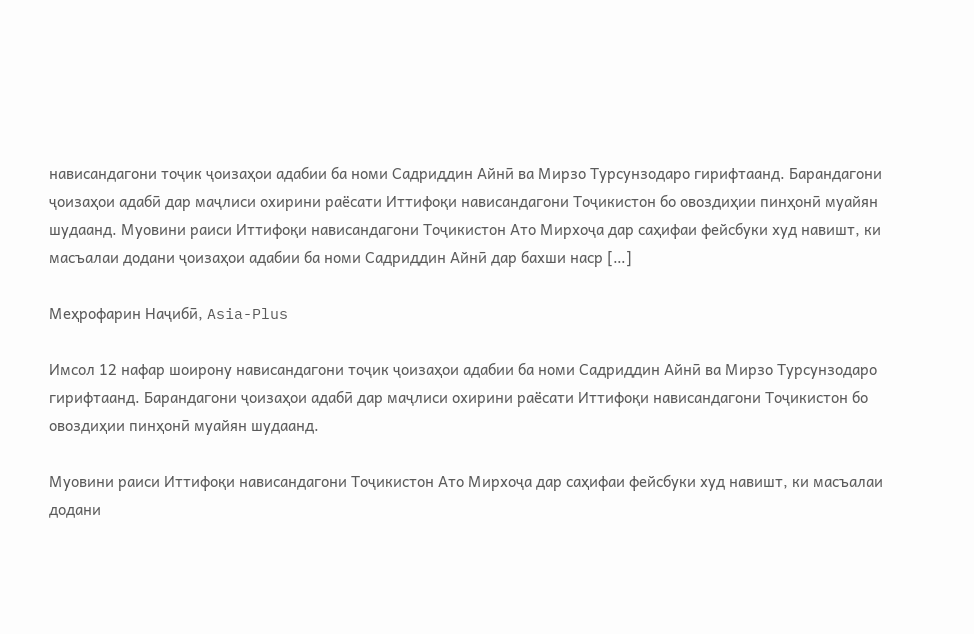нависандагони тоҷик ҷоизаҳои адабии ба номи Садриддин Айнӣ ва Мирзо Турсунзодаро гирифтаанд. Барандагони ҷоизаҳои адабӣ дар маҷлиси охирини раёсати Иттифоқи нависандагони Тоҷикистон бо овоздиҳии пинҳонӣ муайян шудаанд. Муовини раиси Иттифоқи нависандагони Тоҷикистон Ато Мирхоҷа дар саҳифаи фейсбуки худ навишт, ки масъалаи додани ҷоизаҳои адабии ба номи Садриддин Айнӣ дар бахши наср […]

Меҳрофарин Наҷибӣ, Asia-Plus

Имсол 12 нафар шоирону нависандагони тоҷик ҷоизаҳои адабии ба номи Садриддин Айнӣ ва Мирзо Турсунзодаро гирифтаанд. Барандагони ҷоизаҳои адабӣ дар маҷлиси охирини раёсати Иттифоқи нависандагони Тоҷикистон бо овоздиҳии пинҳонӣ муайян шудаанд.

Муовини раиси Иттифоқи нависандагони Тоҷикистон Ато Мирхоҷа дар саҳифаи фейсбуки худ навишт, ки масъалаи додани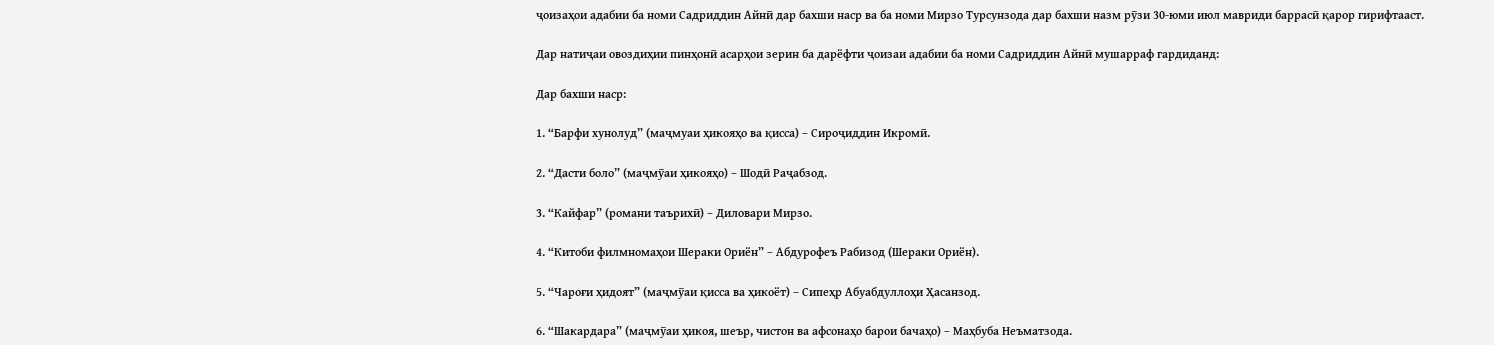ҷоизаҳои адабии ба номи Садриддин Айнӣ дар бахши наср ва ба номи Мирзо Турсунзода дар бахши назм рӯзи 30-юми июл мавриди баррасӣ қарор гирифтааст.

Дар натиҷаи овоздиҳии пинҳонӣ асарҳои зерин ба дарёфти ҷоизаи адабии ба номи Садриддин Айнӣ мушарраф гардиданд:

Дар бахши наср:

1. “Барфи хунолуд” (маҷмуаи ҳикояҳо ва қисса) – Сироҷиддин Икромӣ.

2. “Дасти боло” (маҷмӯаи ҳикояҳо) – Шодӣ Раҷабзод.

3. “Кайфар” (романи таърихӣ) – Диловари Мирзо.

4. “Китоби филмномаҳои Шераки Ориён” – Абдурофеъ Рабизод (Шераки Ориён).

5. “Чароғи ҳидоят” (маҷмӯаи қисса ва ҳикоёт) – Сипеҳр Абуабдуллоҳи Ҳасанзод.

6. “Шакардара” (маҷмӯаи ҳикоя, шеър, чистон ва афсонаҳо барои бачаҳо) – Маҳбуба Неъматзода.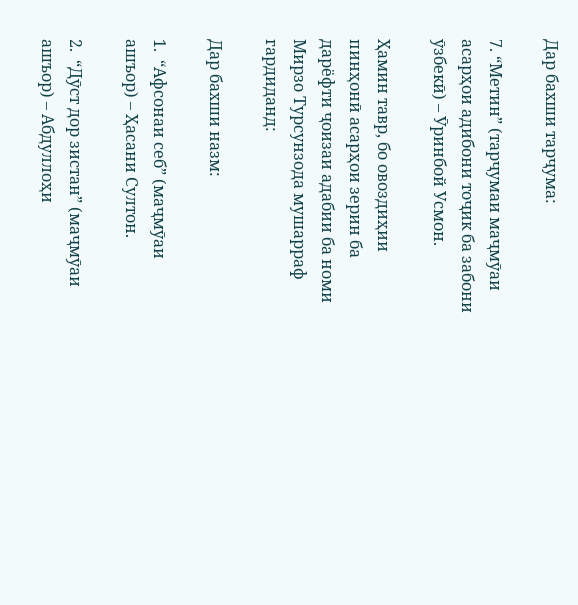Дар бахши тарҷума:

7. “Метин” (тарҷумаи маҷмӯаи асарҳои адибони тоҷик ба забони ӯзбекӣ) – Ӯринбой Усмон.

Ҳамин тавр, бо овоздиҳии пинҳонӣ асарҳои зерин ба дарёфти ҷоизаи адабии ба номи Мирзо Турсунзода мушарраф гардиданд:

Дар бахши назм:

1.  “Афсонаи себ” (маҷмӯаи ашъор) – Ҳасани Султон.

2.  “Дӯст дор зистан” (маҷмӯаи ашъор) – Абдуллоҳи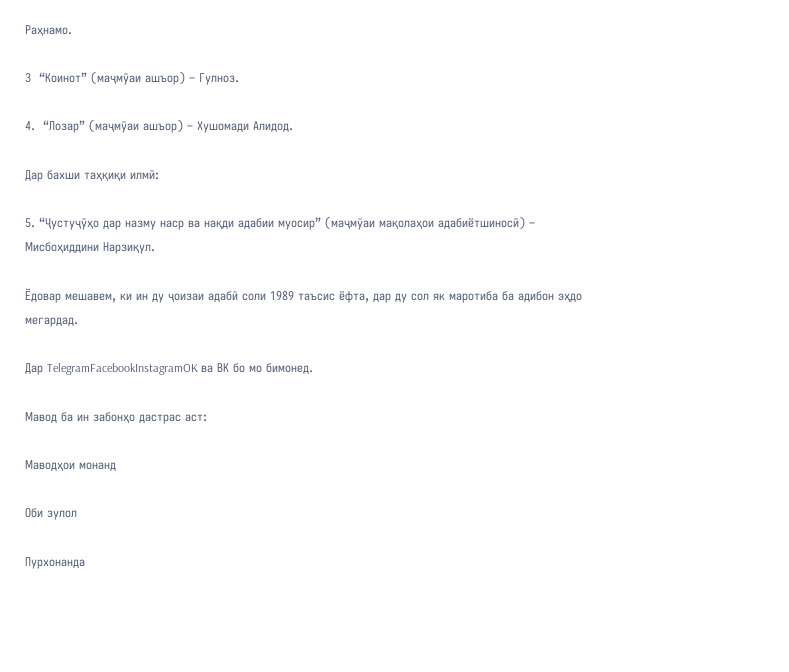Раҳнамо.

3  “Коинот” (маҷмӯаи ашъор) – Гулноз.

4.  “Лозар” (маҷмӯаи ашъор) – Хушомади Алидод.

Дар бахши таҳқиқи илмӣ:

5. “Ҷустуҷӯҳо дар назму наср ва нақди адабии муосир” (маҷмӯаи мақолаҳои адабиётшиносӣ) – Мисбоҳиддини Нарзиқул.

Ёдовар мешавем, ки ин ду ҷоизаи адабӣ соли 1989 таъсис ёфта, дар ду сол як маротиба ба адибон эҳдо мегардад.

Дар TelegramFacebookInstagramOK ва ВК бо мо бимонед.

Мавод ба ин забонҳо дастрас аст:

Маводҳои монанд

Оби зулол

Пурхонанда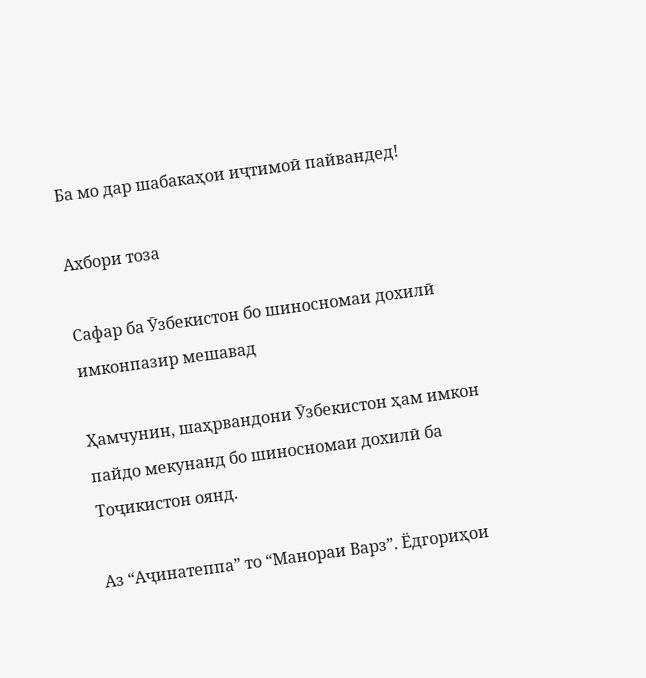Ба мо дар шабакаҳои иҷтимоӣ пайвандед!

Ахбори тоза

Сафар ба Ӯзбекистон бо шиносномаи дохилӣ имконпазир мешавад

Ҳамчунин, шаҳрвандони Ӯзбекистон ҳам имкон пайдо мекунанд бо шиносномаи дохилӣ ба Тоҷикистон оянд.

Аз “Аҷинатеппа” то “Манораи Варз”. Ёдгориҳои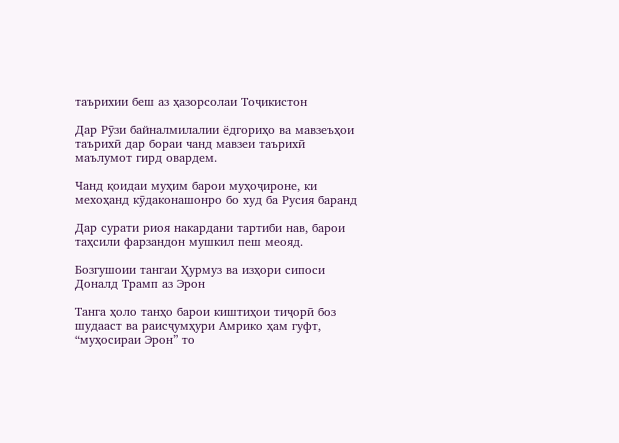таърихии беш аз ҳазорсолаи Тоҷикистон

Дар Рӯзи байналмилалии ёдгориҳо ва мавзеъҳои таърихӣ дар бораи чанд мавзеи таърихӣ маълумот гирд овардем.

Чанд қоидаи муҳим барои муҳоҷироне, ки мехоҳанд кӯдаконашонро бо худ ба Русия баранд

Дар сурати риоя накардани тартиби нав, барои таҳсили фарзандон мушкил пеш меояд.

Бозгушоии тангаи Ҳурмуз ва изҳори сипоси Доналд Трамп аз Эрон

Танга ҳоло танҳо барои киштиҳои тиҷорӣ боз шудааст ва раисҷумҳури Амрико ҳам гуфт, “муҳосираи Эрон” то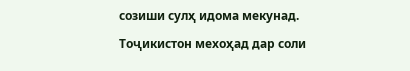созиши сулҳ идома мекунад.

Тоҷикистон мехоҳад дар соли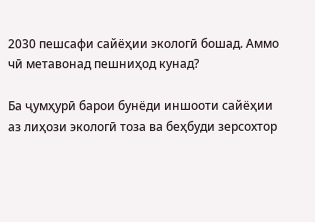2030 пешсафи сайёҳии экологӣ бошад. Аммо чӣ метавонад пешниҳод кунад?

Ба ҷумҳурӣ барои бунёди иншооти сайёҳии аз лиҳози экологӣ тоза ва беҳбуди зерсохтор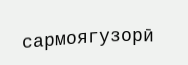сармоягузорӣ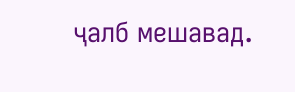ҷалб мешавад.